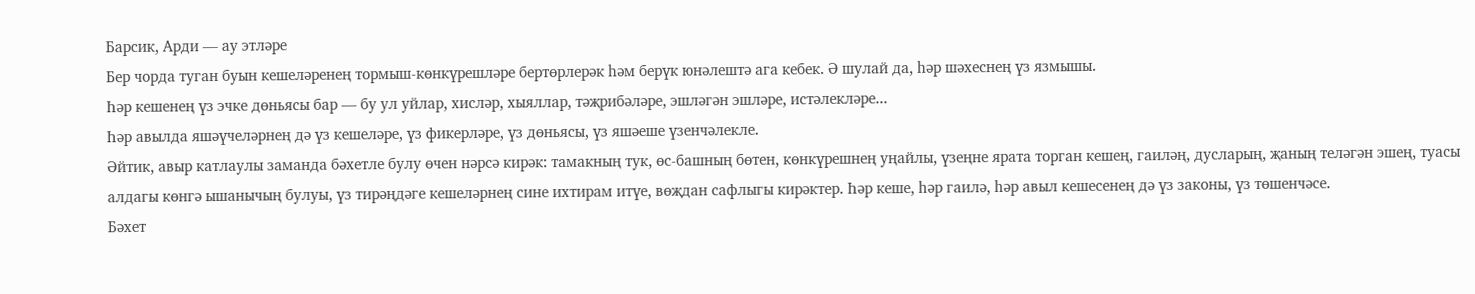Барсик, Арди — ау этләре
Бер чорда туган буын кешеләренең тормыш-көнкүрешләре бертөрлерәк һәм берүк юнәлештә ага кебек. Ә шулай да, һәр шәхеснең үз язмышы.
Һәр кешенең үз эчке дөньясы бар — бу ул уйлар, хисләр, хыяллар, тәҗрибәләре, эшләгән эшләре, истәлекләре...
Һәр авылда яшәүчеләрнең дә үз кешеләре, үз фикерләре, үз дөньясы, үз яшәеше үзенчәлекле.
Әйтик, авыр катлаулы заманда бәхетле булу өчен нәрсә кирәк: тамакның тук, өс-башның бөтен, көнкүрешнең уңайлы, үзеңне ярата торган кешең, гаиләң, дусларың, җаның теләгән эшең, туасы алдагы көнгә ышанычың булуы, үз тирәңдәге кешеләрнең сине ихтирам итүе, вөҗдан сафлыгы кирәктер. Һәр кеше, һәр гаилә, һәр авыл кешесенең дә үз законы, үз төшенчәсе.
Бәхет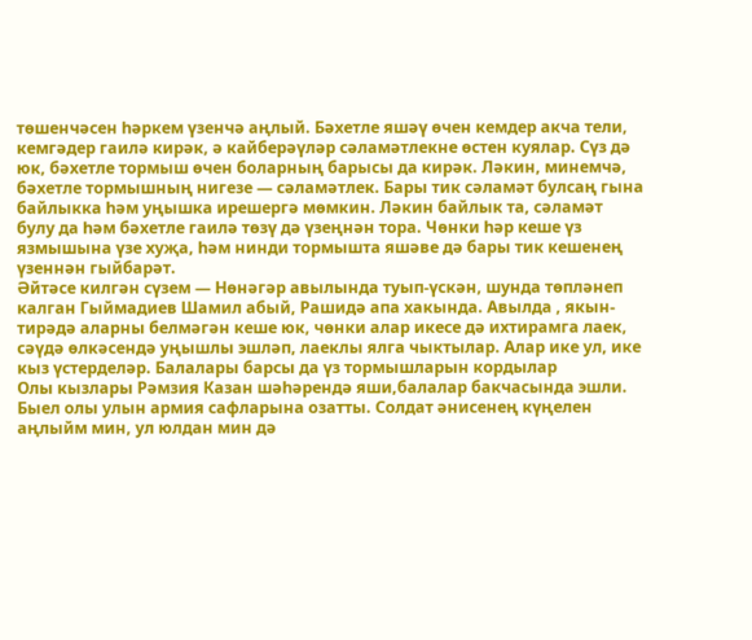төшенчәсен һәркем үзенчә аңлый. Бәхетле яшәү өчен кемдер акча тели, кемгәдер гаилә кирәк, ә кайберәүләр сәламәтлекне өстен куялар. Сүз дә юк, бәхетле тормыш өчен боларның барысы да кирәк. Ләкин, минемчә, бәхетле тормышның нигезе — сәламәтлек. Бары тик сәламәт булсаң гына байлыкка һәм уңышка ирешергә мөмкин. Ләкин байлык та, сәламәт булу да һәм бәхетле гаилә төзү дә үзеңнән тора. Чөнки һәр кеше үз язмышына үзе хуҗа, һәм нинди тормышта яшәве дә бары тик кешенең үзеннән гыйбарәт.
Әйтәсе килгән сүзем — Нөнәгәр авылында туып-үскән, шунда төпләнеп калган Гыймадиев Шамил абый, Рашидә апа хакында. Авылда , якын-тирәдә аларны белмәгән кеше юк, чөнки алар икесе дә ихтирамга лаек, сәүдә өлкәсендә уңышлы эшләп, лаеклы ялга чыктылар. Алар ике ул, ике кыз үстерделәр. Балалары барсы да үз тормышларын кордылар
Олы кызлары Рәмзия Казан шәһәрендә яши,балалар бакчасында эшли. Быел олы улын армия сафларына озатты. Солдат әнисенең күңелен аңлыйм мин, ул юлдан мин дә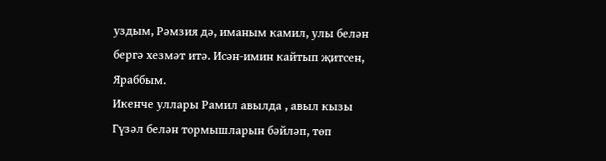уздым, Рәмзия дә, иманым камил, улы белән бергә хезмәт итә. Исән-имин кайтып җитсен, Яраббым.
Икенче уллары Рамил авылда , авыл кызы Гүзәл белән тормышларын бәйләп, төп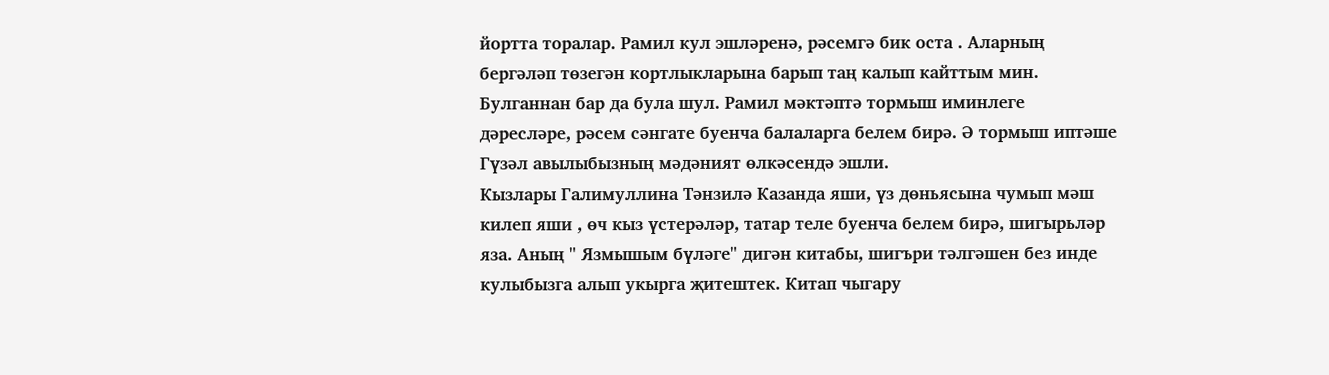йортта торалар. Рамил кул эшләренә, рәсемгә бик оста . Аларның бергәләп төзегән кортлыкларына барып таң калып кайттым мин. Булганнан бар да була шул. Рамил мәктәптә тормыш иминлеге дәресләре, рәсем сәнгате буенча балаларга белем бирә. Ә тормыш иптәше Гүзәл авылыбызның мәдәният өлкәсендә эшли.
Кызлары Галимуллина Тәнзилә Казанда яши, үз дөньясына чумып мәш килеп яши , өч кыз үстерәләр, татар теле буенча белем бирә, шигырьләр яза. Аның " Язмышым бүләге" дигән китабы, шигъри тәлгәшен без инде кулыбызга алып укырга җитештек. Китап чыгару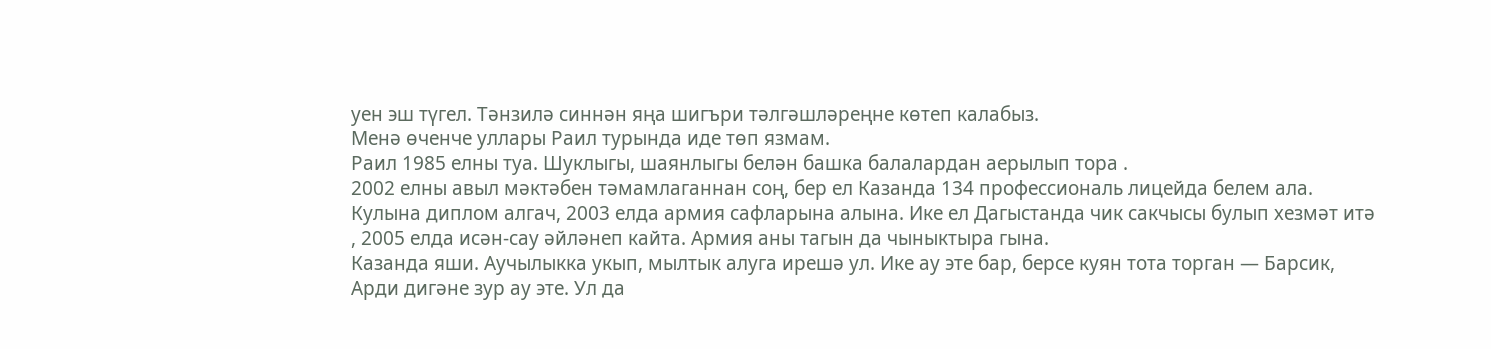уен эш түгел. Тәнзилә синнән яңа шигъри тәлгәшләреңне көтеп калабыз.
Менә өченче уллары Раил турында иде төп язмам.
Раил 1985 елны туа. Шуклыгы, шаянлыгы белән башка балалардан аерылып тора .
2002 елны авыл мәктәбен тәмамлаганнан соң, бер ел Казанда 134 профессиональ лицейда белем ала. Кулына диплом алгач, 2003 елда армия сафларына алына. Ике ел Дагыстанда чик сакчысы булып хезмәт итә , 2005 елда исән-сау әйләнеп кайта. Армия аны тагын да чыныктыра гына.
Казанда яши. Аучылыкка укып, мылтык алуга ирешә ул. Ике ау эте бар, берсе куян тота торган — Барсик, Арди дигәне зур ау эте. Ул да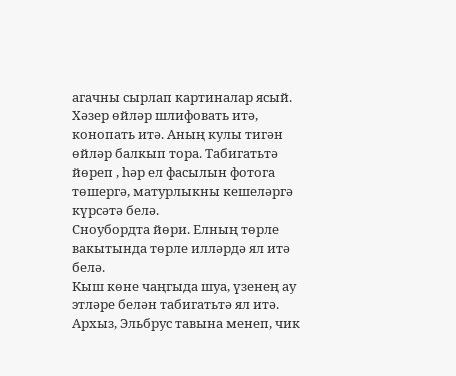агачны сырлап картиналар ясый. Хәзер өйләр шлифовать итә, конопать итә. Аның кулы тигән өйләр балкып тора. Табигатьтә йөреп , һәр ел фасылын фотога төшергә, матурлыкны кешеләргә күрсәтә белә.
Сноубордта йөри. Елның төрле вакытында төрле илләрдә ял итә белә.
Кыш көне чаңгыда шуа, үзенең ау этләре белән табигатьтә ял итә. Архыз, Эльбрус тавына менеп, чик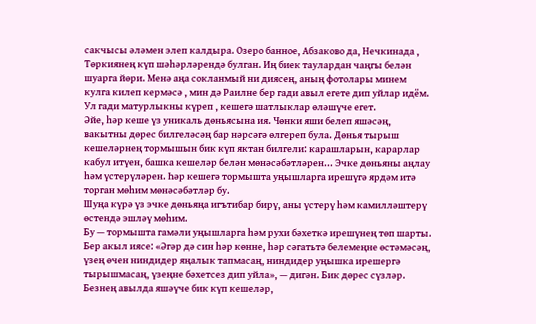сакчысы әләмен элеп калдыра. Озеро банное, Абзаково да, Нечкинада , Төркиянең күп шәһәрләрендә булган. Иң биек таулардан чаңгы белән шуарга йөри. Менә аңа сокланмый ни диясең, аның фотолары минем кулга килеп кермәсә , мин дә Раилне бер гади авыл егете дип уйлар идём. Ул гади матурлыкны күреп , кешегә шатлыклар өләшүче егет.
Әйе, һәр кеше үз уникаль дөньясына ия. Чөнки яши белеп яшәсәң, вакытны дөрес билгеләсәң бар нәрсәгә өлгереп була. Дөнья тырыш кешеләрнең тормышын бик күп яктан билгели: карашларын, карарлар кабул итүен, башка кешеләр белән мөнәсәбәтләрен... Эчке дөньяны аңлау һәм үстерүләрен. Һәр кешегә тормышта уңышларга ирешүгә ярдәм итә торган мөһим мөнәсәбәтләр бу.
Шуңа күрә үз эчке дөньяңа игътибар бирү, аны үстерү һәм камилләштерү өстендә эшләү мөһим.
Бу — тормышта гамәли уңышларга һәм рухи бәхеткә ирешүнең төп шарты.
Бер акыл иясе: «Әгәр дә син һәр көнне, һәр сәгатьтә белемеңне өстәмәсәң, үзең өчен ниндидер яңалык тапмасаң, ниндидер уңышка ирешергә тырышмасаң, үзеңне бәхетсез дип уйла», — дигән. Бик дөрес сүзләр.
Безнең авылда яшәүче бик күп кешеләр,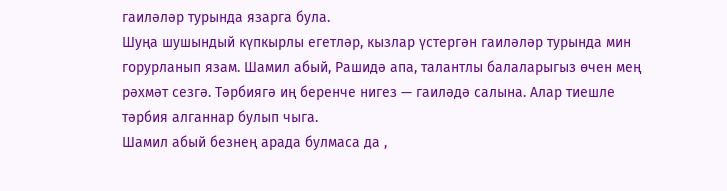гаиләләр турында язарга була.
Шуңа шушындый күпкырлы егетләр, кызлар үстергән гаиләләр турында мин горурланып язам. Шамил абый, Рашидә апа, талантлы балаларыгыз өчен мең рәхмәт сезгә. Тәрбиягә иң беренче нигез — гаиләдә салына. Алар тиешле тәрбия алганнар булып чыга.
Шамил абый безнең арада булмаса да ,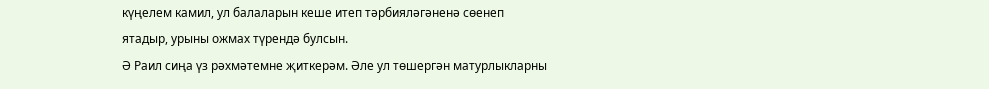күңелем камил, ул балаларын кеше итеп тәрбияләгәненә сөенеп ятадыр, урыны ожмах түрендә булсын.
Ә Раил сиңа үз рәхмәтемне җиткерәм. Әле ул төшергән матурлыкларны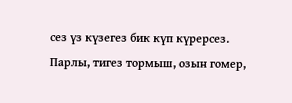сез үз күзегез бик күп күрерсез.
Парлы, тигез тормыш, озын гомер,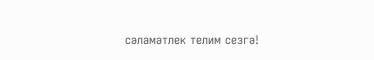сәламәтлек телим сезгә!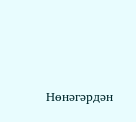Нөнәгәрдән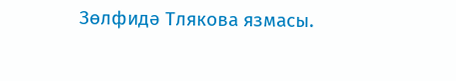Зөлфидә Тлякова язмасы.